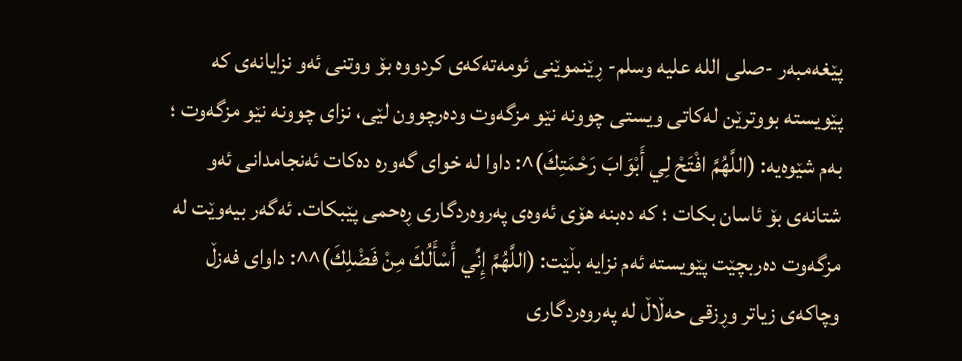پێغەمبەر -صلى اللە علیە وسلم- ڕێنموێنی ئومەتەكەی كردووە بۆ ووتنی ئەو نزایانەی كە پێویستە بووترێن لەكاتی ویستی چوونە نێو مزگەوت ودەرچوون لێی، نزای چوونە نێو مزگەوت ؛ بەم شێوەیە: (اللَّهُمَّ افْتَحْ لِي أَبْوَابَ رَحْمَتِكَ)^: داوا لە خوای گەورە دەكات ئەنجامدانی ئەو شتانەی بۆ ئاسان بكات ؛ كە دەبنە هۆی ئەوەی پەروەردگاری ڕەحمی پێبكات. ئەگەر بیەوێت لە مزگەوت دەربچێت پێویستە ئەم نزایە بڵێت: (اللَّهُمَّ إِنِّي أَسْأَلُكَ مِنْ فَضْلِكَ)^^: داوای فەزڵ وچاكەی زیاتر وڕزقی حەڵاڵ لە پەروەردگاری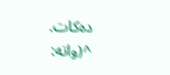دەكات. ^(واتە: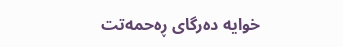خوایە دەرگای ڕەحمەتت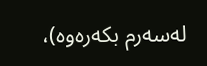لەسەرم بکەرەوە)،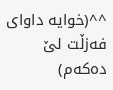^^(خوایە داواى فەزڵت لێ دەکەم)